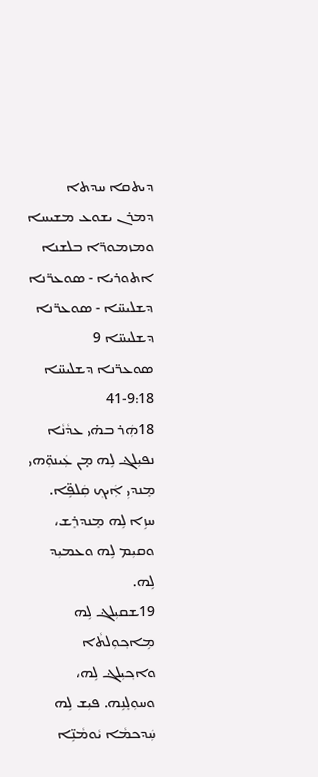ܕܝܬܩܐ ܚܕܬܐ ܕܡܪܢ ܝܫܘܥ ܡܫܝܚܐ ܘܡܙܡܘܪ̈ܐ ܒܠܫܢܐ ܐܬܘܪܝܐ - ܣܘܥܪ̈ܢܐ ܕܫܠܝܚ̈ܐ - ܣܘܥܪ̈ܢܐ ܕܫܠܝܚ̈ܐ 9
ܣܘܥܪ̈ܢܐ ܕܫܠܝܚ̈ܐ 9:18-41
18ܗܲܪ ܒܗ̇ܝ ܥܕܵܢܵܐ ܢܦܝܼܠܔ ܠܹܗ ܡ̣ܢ ܥܲܝܢܘܼ̈ܗ‌ܝ ܡܸܢܕܝܼ ܐܲܝܟ݂ ܩܲܠܦܹ̈ܐ. ܚܙܹܐ ܠܹܗ ܡܸܢܕܪܸܫ، ܘܩܝܼܡ ܠܹܗ ܘܥܡܝܼܕ ܠܹܗ.
19ܫܩܝܼܠܔ ܠܹܗ ܡܹܐܟ݂ܘܼܠܬܵ‌ܐ ܘܐܟ݂ܝܼܠܔ ܠܹܗ، ܘܚܘܼܠܸܢܹܗ. ܦܝܼܫ ܠܹܗ ܚܲܕܟܡܵܐ ܝܵܘܡܵܢܹ̈ܐ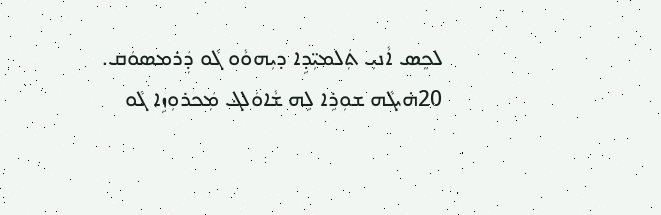ܠܟܸܣ ܐܵܢܝܼ ܬܲܠܡܝܼ̈ܕܹܐ ܕܝܼܗܘܵܘ ܓܵܘ ܕܲܪܡܣܘܿܩ.
20ܗ̇ܝܓܵܗ ܫܘܼܪܹܐ ܠܹܗ ܫܵܐܘܿܠܔ ܡܲܟܪܘܼܙܹܐ ܓܵܘ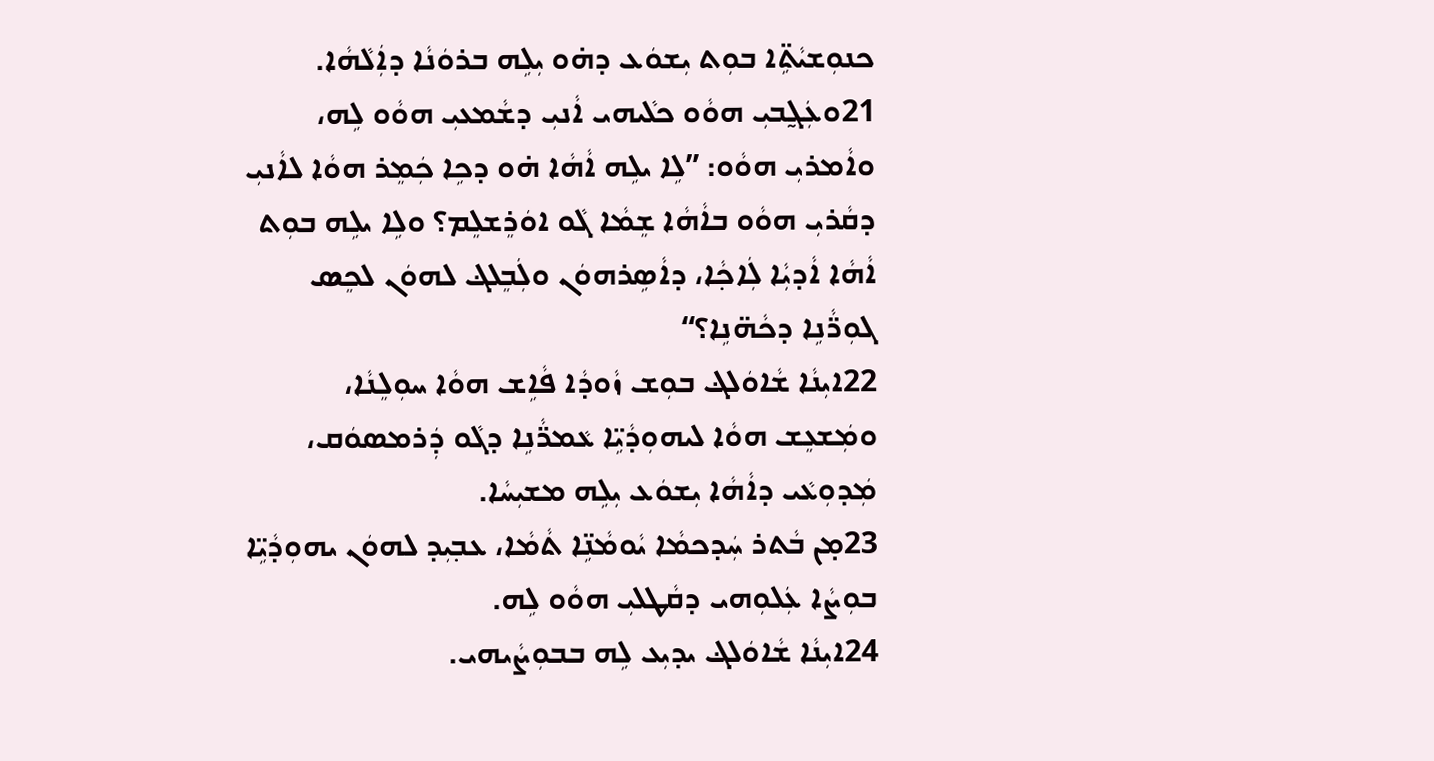ܟܢܘܼܫܝܵܬܹ̈‌ܐ ܒܘܼܬ ܝܼܫܘܿܥ ܕܗ̇ܘ ܝܼܠܹܗ ܒܪܘܿܢܵܐ ܕܐܲܠܵܗܵܐ.
21ܘܥܲܓ̰ܒܝܼ ܗܘܵܘ ܟܠܵܝܗ‌ܝ ܐܵܢܝܼ ܕܫܵܡܥܝܼ ܗܘܵܘ ܠܹܗ، ܘܐܵܡܪܝܼ ܗܘܵܘ: ”ܠܹܐ ܝܠܹܗ ܐܵܗܵܐ ܗ̇ܘ ܕܟܹܐ ܟܲܡܸܪ ܗܘܵܐ ܠܐܵܢܝܼ ܕܩܵܪܝܼ ܗܘܵܘ ܒܐܵܗܵܐ ܫܸܡܵܐ ܓܵܘ ܐܘܿܪܸܫܠܸܡ؟ ܘܠܹܐ ܝܠܹܗ ܒܘܼܬ ܐܵܗܵܐ ܐܵܕܝܼܵܐ ܠܲܐܟ݂ܵܐ، ܕܐܵܣܹܪܗܘܿܢ ܘܠܲܒܸܠܔ ܠܗܘܿܢ ܠܟܸܣ ܓܘܼܪ̈ܵܢܹܐ ܕܟܵܗ̈ܢܹܐ؟“
22ܐܝܼܢܵܐ ܫܵܐܘܿܠܔ ܒܘܼܫ ܙܵܘܕܵܐ ܦܵܐܹܫ ܗܘܵܐ ܚܘܼܠܸܢܵܐ، ܘܡܲܫܥܸܫ ܗܘܵܐ ܠܝܗܘܼܕܵܝܹ̈ܐ ܥܵܡܪ̈ܵܢܹܐ ܕܓܵܘ ܕܲܪܡܣܘܿܩ، ܡܲܕܘܼܥܵܝ ܕܐܵܗܵܐ ܝܼܫܘܿܥ ܝܼܠܹܗ ܡܫܝܼܚܵܐ.
23ܡ̣ܢ ܒܵܬܪ ܚܲܕܟܡܵܐ ܝܵܘܡܵܢܹ̈ܐ ܬܵܡܵܐ، ܥܒ݂ܝܼܕ ܠܗܘܿܢ ܝܗܘܼܕܵܝܹ̈ܐ ܒܘܼܨܵܐ ܥܲܠܘܼܗ‌ܝ ܕܩܵܛܠܝܼ ܗܘܵܘ ܠܹܗ.
24ܐܝܼܢܵܐ ܫܵܐܘܿܠܔ ܝܕܝܼܥ ܠܹܗ ܒܒܘܼܨܵܝܗ‌ܝ.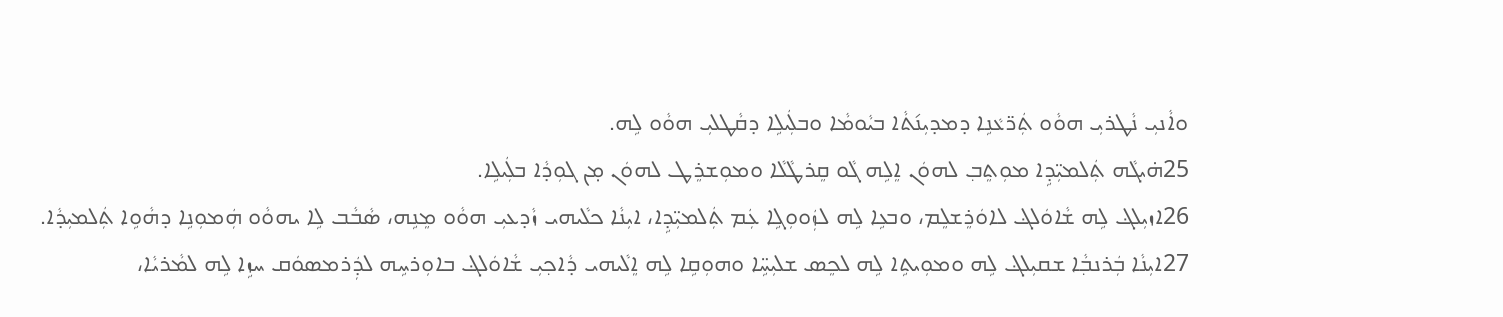ܘܐܵܢܝܼ ܢܵܛܪܝܼ ܗܘܵܘ ܬܲܪ̈ܥܵܢܹܐ ܕܡܕܝܼܢ݇ܬܵ‌ܐ ܒܝܵܘܡܵܐ ܘܒܠܲܝܠܹܐ ܕܩܵܛܠܝܼ ܗܘܵܘ ܠܹܗ.
25ܗ̇ܝܓܵܗ ܬܲܠܡܝܼ̈ܕܹܐ ܡܘܼܬܸܒ݂ ܠܗܘܿܢ ܐܸܠܹܗ ܓܵܘ ܩܸܪܛܵܠܵܐ ܘܡܘܼܫܪܸܛ ܠܗܘܿܢ ܡ̣ܢ ܓܘܼܕܵܐ ܒܠܲܝܠܹܐ.
26ܐܙܝܼܠܔ ܠܹܗ ܫܵܐܘܿܠܔ ܠܐܘܿܪܸܫܠܸܡ، ܘܒܥܹܐ ܠܹܗ ܠܙܲܘܘܼܓܹܐ ܥܲܡ ܬܲܠܡܝܼ̈ܕܹܐ، ܐܝܼܢܵܐ ܟܠܵܝܗ‌ܝ ܙܵܕܥܝܼ ܗܘܵܘ ܡܸܢܹܗ، ܣܵܒܵܒ ܠܹܐ ܝܗܘܵܘ ܗܲܡܘܼܢܹܐ ܕܗܵܘܹܐ ܬܲܠܡܝܼܕܵܐ.
27ܐܝܼܢܵܐ ܒܲܪܢܒ݂ܵܐ ܫܩܝܼܠܔ ܠܹܗ ܘܡܘܼܝܬܹ‌ܐ ܠܹܗ ܠܟܸܣ ܫܠܝܼܚܹ̈ܐ ܘܗܘܼܩܹܐ ܠܹܗ ܐܸܠܵܝܗ‌ܝ ܕܵܐܟ݂ܝܼ ܫܵܐܘܿܠܔ ܒܐܘܼܪܚܹܗ ܠܕܲܪܡܣܘܿܩ ܚܙܹܐ ܠܹܗ ܠܡܵܪܝܵܐ،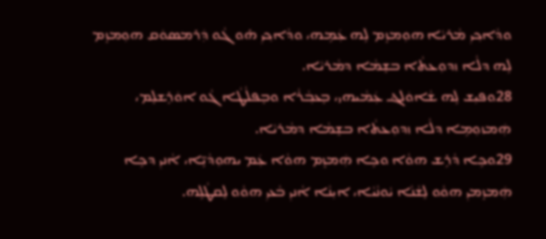ܘܕܵܐܟ݂ܝܼ ܡܵܪܝܵܐ ܗܘܼܡܙܸܡ ܠܹܗ ܥܲܡܹܗ، ܘܕܵܐܟ݂ܝܼ ܗ̇ܘ ܓܵܘ ܕܲܪܡܣܘܿܩ ܗܘܼܡܙܸܡ ܠܹܗ ܕܠܵܐ ܙܕܘܼܥܬܵ‌ܐ ܒܫܸܡܵܐ ܕܡܵܪܝܵܐ.
28ܘܦܝܼܫ ܠܹܗ ܫܵܐܘܿܠܔ ܥܲܡܵܝܗ‌ܝ، ܒܸܥܒ݂ܵܪܵܐ ܘܒܸܦܠܵܛܵܐ ܓܵܘ ܐܘܿܪܸܫܠܸܡ، ܗܲܡܙܘܼܡܹܐ ܕܠܵܐ ܙܕܘܼܥܬܵ‌ܐ ܒܫܸܡܵܐ ܕܡܵܪܝܵܐ.
29ܘܟܹܐ ܕܵܪܹܫ ܗܘܵܐ ܘܟܹܐ ܗܲܡܙܸܡ ܗܘܵܐ ܥܲܡ ܝܗܘܼܕܵܝܹ̈ܐ، ܐܵܢܝܼ ܕܟܹܐ ܗܲܡܙܸܡܝܼ ܗܘܵܘ ܠܸܫܵܢܵܐ ܝܵܘܢܵܝܵܐ، ܐܝܼܢܵܐ ܐܵܢܝܼ ܒܵܥܝܼ ܗܘܵܘ ܠܸܩܛܵܠܹܗ.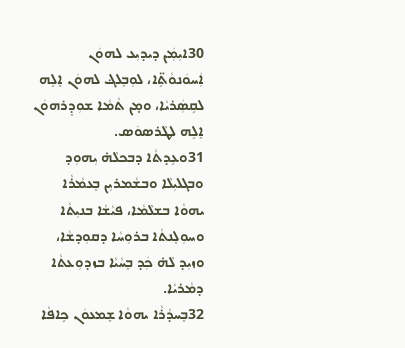30ܐܝܼܡܲܢ ܕܝܕܝܼܥ ܠܗܘܿܢ ܐܲܚܘܿܢܘܵܬܹ̈‌ܐ، ܠܘܼܒܸܠܔ ܠܗܘܿܢ ܐܸܠܹܗ ܠܩܹܣܲܪܝܵܐ، ܘܡ̣ܢ ܬܵܡܵܐ ܫܘܼܕܸܪܗܘܿܢ ܐܸܠܹܗ ܠܛܵܪܣܘܿܣ.
31ܘܥܹܕܬܵ‌ܐ ܕܒܟܠܵܗ̇ ܝܼܗܘܼܕ ܘܒܓܠܝܼܠܵܐ ܘܒܫܵܡܪܝܼܢ ܒܸܥܡܵܪܵܐ ܝܗܘܵܐ ܒܫܠܵܡܵܐ، ܦܝܵܫܵܐ ܒܢܝܼܬܵ‌ܐ ܘܚܘܼܠܸܢܬܵ‌ܐ ܒܪܘܼܚܵܐ ܕܩܘܼܕܫܵܐ، ܘܙܝܼܕ ܠܵܗ̇ ܟܲܕ ܒܸܚܵܝܵܐ ܒܙܕܘܼܥܬܵ‌ܐ ܕܡܵܪܝܵܐ.
32ܒܸܚܕܵܪܵܐ ܝܗܘܵܐ ܫܸܡܥܘܿܢ ܟܹܐܦܵܐ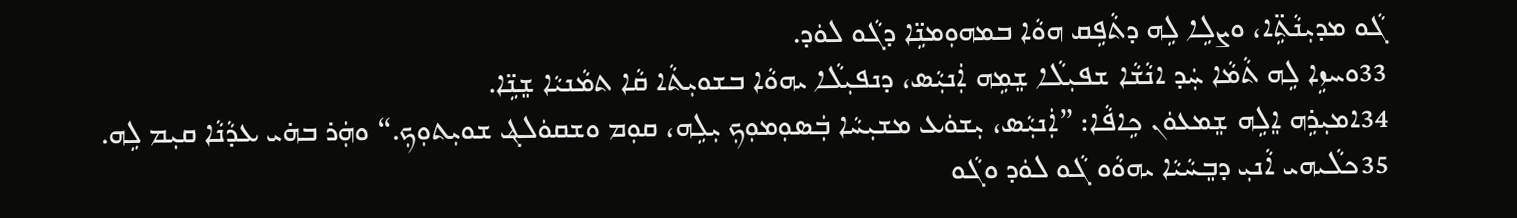ܓܵܘ ܡܕܝܼܢܵܬܹ̈‌ܐ، ܘܨܠܹܐ ܠܹܗ ܕܬܵܦܹܩ ܗܘܵܐ ܒܡܗܘܼܡܢܹ̈ܐ ܕܓܵܘ ܠܘܿܕ.
33ܘܚܙܹܐ ܠܹܗ ܬܵܡܵܐ ܚܲܕ ܐܢܵܫܵܐ ܫܦܝܼܠܵܐ ܫܸܡܹܗ ܐܲܢܝܼܵܣ، ܕܢܦܝܼܠܵܐ ܝܗܘܵܐ ܒܫܘܝܼܬܵ‌ܐ ܩܵܐ ܬܡܵܢܝܵܐ ܫܸܢܹ̈ܐ.
34ܐܡܝܼܪܹܗ ܐܸܠܹܗ ܫܸܡܥܘܿܢ ܟܹܐܦܵܐ: ”ܐܲܢܝܼܵܣ، ܝܼܫܘܿܥ ܡܫܝܼܚܵܐ ܒܲܣܘܼܡܘܼܟ݂ ܝܼܠܹܗ، ܩܘܼܡ ܘܫܩܘܿܠܔ ܫܘܝܼܬܘܼܟ݂.“ ܘܗܲܪ ܒܗ̇ܝ ܥܕܵܢܵܐ ܩܝܼܡ ܠܹܗ.
35ܟܠܵܝܗ‌ܝ ܐܵܢܝܼ ܕܒܸܚܵܝܵܐ ܝܗܘܵܘ ܓܵܘ ܠܘܿܕ ܘܓܵܘ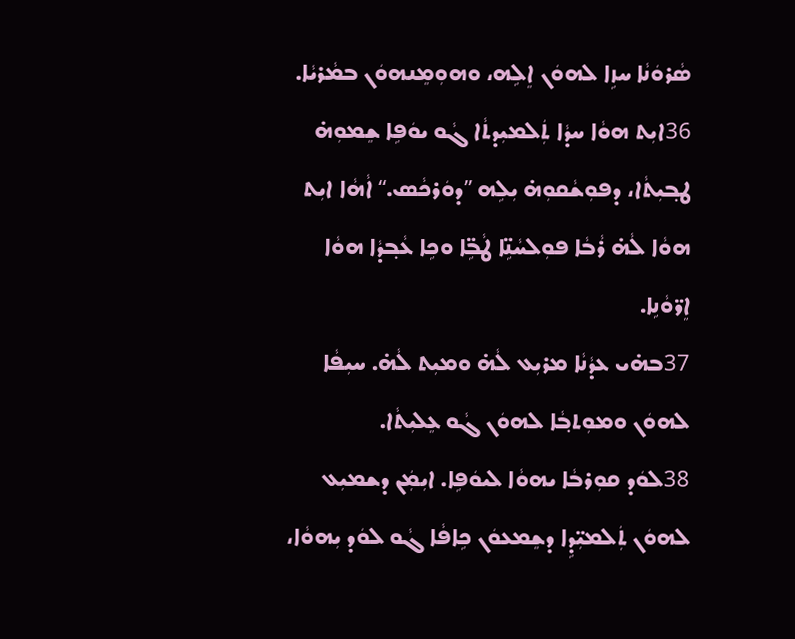ܣܵܪܘܿܢܵܐ ܚܙܹܐ ܠܗܘܿܢ ܐܸܠܹܗ، ܘܗܘܼܡܸܢܗܘܿܢ ܒܡܵܪܝܵܐ.
36ܐܝܼܬ ܗܘܵܐ ܚܕܵܐ ܬܲܠܡܝܼܕܬܵ‌ܐ ܓܵܘ ܝܘܿܦܹܐ ܫܸܡܘܼܗ̇ ܛܒ݂ܝܼܬܵ‌ܐ، ܕܦܘܼܫܵܩܘܼܗ̇ ܝܼܠܹܗ ”ܕܘܿܪܟܵܣ.“ ܐܵܗܵܐ ܐܝܼܬ ܗܘܵܐ ܠܵܗ̇ ܪܵܒܵܐ ܦܘܼܠܚܵܢܹ̈ܐ ܛܵܒܹ̈ܐ ܘܟܹܐ ܥܵܒ݂ܕܵܐ ܗܘܵܐ ܐܸܪ̈ܘܵܢܹܐ.
37ܒܗ̇ܝ ܥܕܵܢܵܐ ܡܪܝܼܥ ܠܵܗ̇ ܘܡܝܼܬ ܠܵܗ̇. ܚܝܼܦܵܐ ܠܗܘܿܢ ܘܡܘܼܬܒ݂ܵܐ ܠܗܘܿܢ ܓܵܘ ܥܸܠܝܼܬܵ‌ܐ.
38ܠܘܿܕ ܩܘܼܪܒܵܐ ܝܗܘܵܐ ܠܝܘܿܦܹܐ. ܐܝܼܡܲܢ ܕܫܡܝܼܥ ܠܗܘܿܢ ܬܲܠܡܝܼ̈ܕܹܐ ܕܫܸܡܥܘܿܢ ܟܹܐܦܵܐ ܓܵܘ ܠܘܿܕ ܝܼܗܘܵܐ،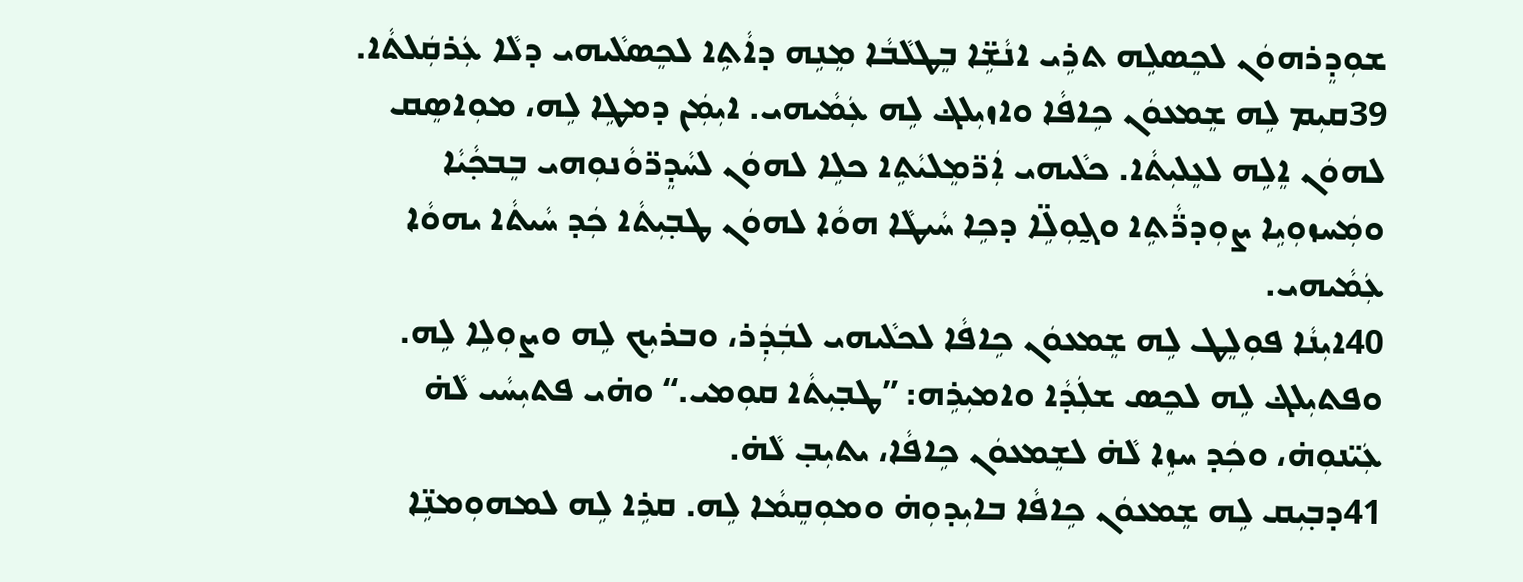ܫܘܼܕܸܪܗܘܿܢ ܠܟܸܣܠܹܗ ܬܪܹܝ ܐܢܵܫܹ̈ܐ ܒܸܛܠܵܒܵܐ ܡܸܢܹܗ ܕܐܵܬܹ‌ܐ ܠܟܸܣܠܵܝܗ‌ܝ ܕܠܵܐ ܥܲܪܩܲܠܬܵ‌ܐ.
39ܩܝܼܡ ܠܹܗ ܫܸܡܥܘܿܢ ܟܹܐܦܵܐ ܘܐܙܝܼܠܔ ܠܹܗ ܥܲܡܵܝܗ‌ܝ. ܐܝܼܡܲܢ ܕܡܛܹܐ ܠܹܗ، ܡܘܼܐܣܸܩ ܠܗܘܿܢ ܐܸܠܹܗ ܠܥܸܠܝܼܬܵ‌ܐ. ܟܠܵܝܗ‌ܝ ܐܲܪ̈ܡܸܠܝܵܬܹ‌ܐ ܟܠܹܐ ܠܗܘܿܢ ܠܚܵܕܸܪ̈ܘܵܢܘܼܗ‌ܝ ܒܸܒܟ݂ܵܝܵܐ ܘܡܲܚܙܘܼܝܹܐ ܨܘܼܕܪ̈ܵܬܹ‌ܐ ܘܓ̰ܘܼܠܹ̈ܐ ܕܟܹܐ ܚܵܝܛܵܐ ܗܘܵܐ ܠܗܘܿܢ ܛܒ݂ܝܼܬܵ‌ܐ ܟܲܕ ܚܵܝܬܵ‌ܐ ܝܗܘܵܐ ܥܲܡܵܝܗ‌ܝ.
40ܐܝܼܢܵܐ ܦܘܼܠܸܛ ܠܹܗ ܫܸܡܥܘܿܢ ܟܹܐܦܵܐ ܠܟܠܵܝܗ‌ܝ ܠܒܲܕܲܪ، ܘܒܪܝܼܟ ܠܹܗ ܘܨܘܼܠܹܐ ܠܹܗ. ܘܦܬܝܼܠܔ ܠܹܗ ܠܟܸܣ ܫܠܲܕܵܐ ܘܐܡܝܼܪܹܗ: ”ܛܒ݂ܝܼܬܵ‌ܐ ܩܘܼܡܝ.“ ܘܗ̇ܝ ܦܬܝܼܚܵܝ ܠܵܗ̇ ܥܲܝ̈ܢܘܼܗ̇، ܘܟܲܕ ܚܙܹܐ ܠܵܗ̇ ܠܫܸܡܥܘܿܢ ܟܹܐܦܵܐ، ܝܬܝܼܒ݂ ܠܵܗ̇.
41ܕܒ݂ܝܼܩ ܠܹܗ ܫܸܡܥܘܿܢ ܟܹܐܦܵܐ ܒܐܝܼܕܘܼܗ̇ ܘܡܘܼܩܸܡܵܐ ܠܹܗ. ܩܪܹܐ ܠܹܗ ܠܡܗܘܼܡܢܹ̈ܐ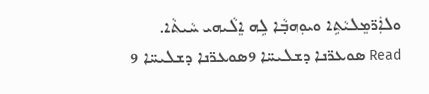ܘܠܐܲܪ̈ܡܸܠܝܵܬܹ‌ܐ ܘܝܘܼܗܒ݂ܵܐ ܠܹܗ ܐܸܠܵܝܗ‌ܝ ܚܵܝܬܵ‌ܐ.
Read ܣܘܥܪ̈ܢܐ ܕܫܠܝܚ̈ܐ 9ܣܘܥܪ̈ܢܐ ܕܫܠܝܚ̈ܐ 9